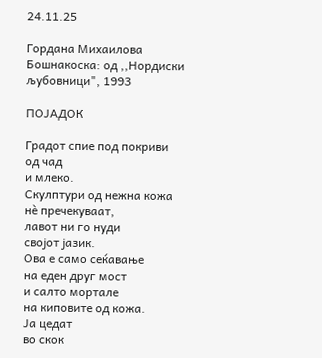24.11.25

Гордана Михаилова Бошнакоска: од ,,Нордиски љубовници", 1993

ПОЈАДОК

Градот спие под покриви
од чад
и млеко.
Скулптури од нежна кожа
нè пречекуваат,
лавот ни го нуди
својот јазик.
Ова е само сеќавање
на еден друг мост
и салто мортале
на киповите од кожа.
Ја цедат
во скок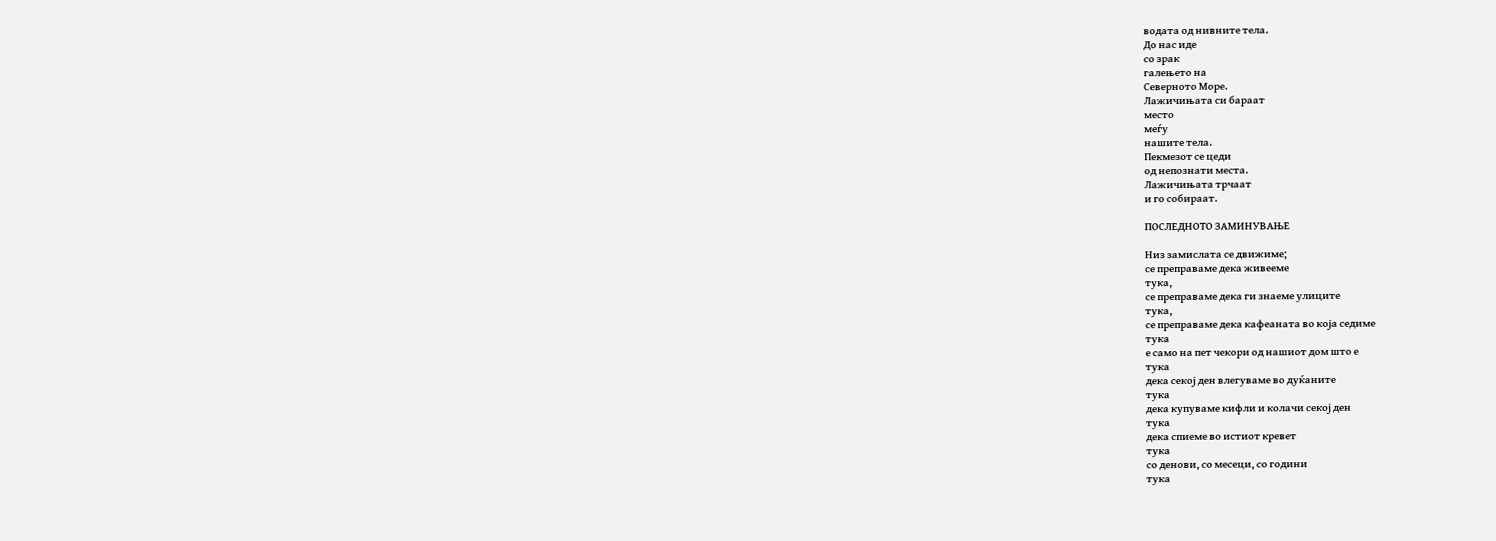водата од нивните тела.
До нас иде
со зрак
галењето на
Северното Море.
Лажичињата си бараат
место
меѓу
нашите тела.
Пекмезот се цеди
од непознати места.
Лажичињата трчаат
и го собираат.

ПОСЛЕДНОТО ЗАМИНУВАЊЕ

Низ замислата се движиме;
се преправаме дека живееме
тука,
се преправаме дека ги знаеме улиците
тука,
се преправаме дека кафеаната во која седиме
тука
е само на пет чекори од нашиот дом што е
тука
дека секој ден влегуваме во дуќаните
тука
дека купуваме кифли и колачи секој ден
тука
дека спиеме во истиот кревет
тука
со денови, со месеци, со години
тука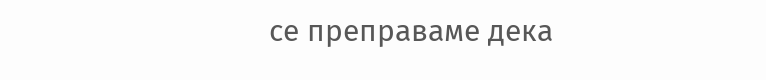се преправаме дека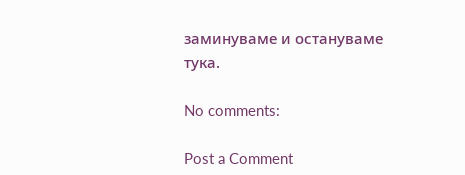заминуваме и остануваме
тука.

No comments:

Post a Comment